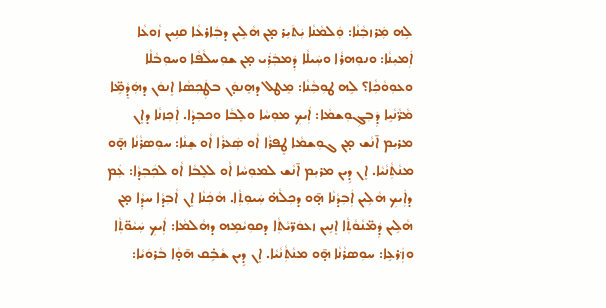ܠܹܗ ܡܲܪܙܒܼܵܢܵܐ: ܘܲܠܡܵܢܵܐ ܝܲܬܿܝܼܪ ܡ̣ܢ ܗܵܠܹܝܢ ܕܒܲܐܪܥܵܐ ܩܢܹܝܢ ܙܵܘܥܵܐ ܐܲܡܝܼܢܵܐ: ܘܢܘܼܗܪܵܐ ܘܚܲܝܠܵܐ ܕܲܡܒܲܪܲܝ ܡ̣ܢ ܫܘܼܚܠܵܦܵܐ ܘܚܘܼܒܵܠܵܐ ܘܥܘܼܘܵܟܼܵܐ؟ ܠܹܗ ܛܘܼܒܼܵܢܵܐ: ܡܸܛܠ ܕܗܸܢܘ̣ܿܢ ܒܛܲܟܼܤܵܐ ܐܸܢܘܿܢ ܕܗܲܕܸܵܡܹ̈ܐ ܡܵܪ̈ܵܢܵܝܹܐ ܕܲܒܼܓܼܘܼܫܡܵܐ: ܐܲܝܟܼ ܡܘܼܚܵܐ ܘܠܸܒܵܐ ܘܟܒܼܕܵܐ. ܐܲܟܼܙܢܵܐ ܕܐܸܢ ܡܪܝܼܡ ܐ̄ܢܵܫ ܡ̣ܢ ܓܘܼܫܡܵܐ ܛܸܦܪܵܐ ܐܵܘ ܤܲܥܪܵܐ ܐܵܘ ܫܸܢܵܐ: ܚܘܼܤܪܵܢܵܐ ܗ̣̄ܘ ܡܢܵܬܼܵܢܵܝܵܐ. ܐܸܢ ܕܹܝܢ ܡܪܝܼܡ ܐ̄ܢܵܫ ܠܡܘܼܚܵܐ ܐܵܘ ܠܠܸܒܵܐ ܐܵܘ ܠܟܲܒܼܕܵܐ: ܥܲܡ ܕܐܲܝܟܼ ܗܵܠܹܝܢ ܐܲܒܼܕܵܢܵܐ ܗ̣̄ܘ ܕܟܼܠܵܗ̇ ܚܲܝܘܼܬܼܵܐ. ܗܵܟܲܢܵܐ ܐܸܢ ܐܵܒܼܕܵܐ ܚܕܼܵܐ ܡ̣ܢ ܗܵܠܹܝܢ ܕܲܡ̈ܢܵܘܵܬܼܵܐ ܐܸܢܹܝܢ ܙܥܘܿܪ̈ܝܵܬܼܵܐ ܕܩܘܼܝܵܡܹܗ ܕܗܵܠܡܵܐ: ܐܲܝܟܼ ܚܲܝܵܘ̈ܬܼܵܐ ܘܙܲܪ݁ܥܹܐ: ܚܘܼܤܪܵܢܵܐ ܗ̣̄ܘ ܡܢܵܬܼܵܢܵܝܵܐ. ܐܸܢ ܕܹܝܢ ܫܵܒܹ̇ܩ ܗ̄ܘ̣ܵܐ ܒܵܪܘܿܝܵܐ: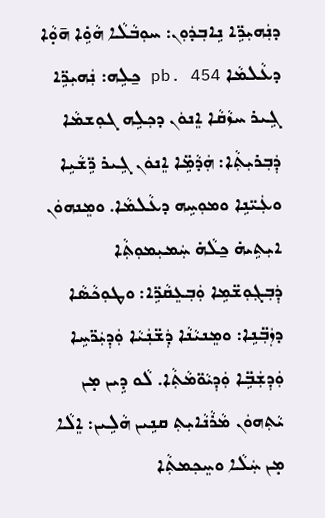ܕܢܲܗܝܼܪܹ̈ܐ ܢܹܐܒܼܕܿܘܼܢ: ܚܘܼܒܵܠܵܐ ܗܵܘܹ̇ܐ ܗ̄ܘ̣ܵܐ ܕܥܵܠܡܵܐ pb. 454 ܟ̱ܠܹܗ: ܢܲܗܝܼܪܹ̈ܐ ܓܹܝܪ ܚܙܵܩܵܐ ܐܸܢܘܿܢ ܕܟܼܠܹܗ ܓܘܼܫܡܵܐ ܕܲܒܼܪܝܼܬܼܵܐ: ܗܲܕܵܡܹ̈ܐ ܐܸܢܘܿܢ ܓܹܝܪ ܪܹ̈ܫܵܝܹܐ ܘܥܲܝ̈ܢܹܐ ܘܡܘܼܚܹܗ ܕܥܵܠܡܵܐ. ܘܡܸܢܗܘܿܢ ܐܝܼܬܹܝܗ̇ ܟ̱ܠܵܗ̇ ܚܲܡܝܼܡܘܼܬܼܵܐ ܕܲܒܼܓܼܘܼܫ̈ܡܹܐ ܘܲܒܼܥܸܩܵܪܹ̈ܐ: ܘܛܘܼܟܵܤܵܐ ܕܙܲܒܼ̈ܢܹܐ: ܘܡܸܢܝܵܢܵܐ ܕܲܫ̈ܢܲܝܵܐ ܘܲܕܼܝܲܪ̈ܚܹܐ ܘܲܕܼܫܲܒܹ̈ܐ ܘܲܕܼܝܵܘ̈ܡܵܬܼܵܐ. ܠܵܘ ܕܹܝܢ ܡ̣ܢ ܝܵܬܼܗܘܿܢ ܡܵܪܵܢܵܐܝܼܬܼ ܩܢܹܝܢ ܗܵܠܹܝܢ: ܐܸܠܵܐ ܡ̣ܢ ܚܲܠܵܐ ܘܚܸܟܼܡܬܼܵܐ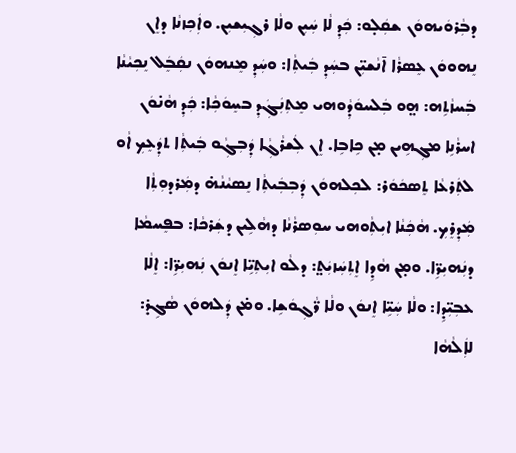ܕܒܼܵܪܘܿܝܗܘܿܢ ܫܩܲܠ̣ܘ: ܟܲܕܼ ܠܵܐ ܚܲܝܼܢ ܘܠܵܐ ܪܓܼܝܼܫܝܼܢ. ܘܐܲܟܼܙܢܵܐ ܕܐܸܢ ܢܸܗܘܘܿܢ ܥܸܤܪܵܐ ܐ̄ܢܵܫܝܼ̈ܢ ܒܚܲܕܼ ܒܲܝܬܼܵܐ: ܘܚܲܕܼ ܡܸܢܗܘܿܢ ܢܩܲܒܸܿܠ ܢܸܟܼܝܵܢܵܐ ܒܲܚܙܵܬܹܗ: ܗ̤ܘ ܒܲܠܚܘܿܕܼܵܘܗܝ ܡܸܬܼܢܲܓܲܕܼ ܒܚܸܘܿܟܼܵܐ: ܟܲܕܼ ܗܵܢ̇ܘܿܢ ܐܚܪܵܢܹܐ ܡܓܼܗܹܝܢ ܡ̣ܢ ܟܹܐܒܹܐ. ܐܸܢ ܠܲܫܪܵܓܼܵܐ ܕܲܒܼܓܼܵܘ ܒܲܝܬܼܵܐ ܬܕܲܥܸܟܼ ܐܵܘ ܠܬܲܪܥܵܐ ܬܸܤܟܿܘܿܪ: ܠܟܼܠܗܘܿܢ ܕܲܒܼܒܲܝܬܼܵܐ ܢܸܤܝܵܢܵܗ̇ ܕܡܲܪܕܘܼܬܼܵܐ ܡܲܕܼܪܸܟܼ. ܗܵܟܲܢܵܐ ܐܝܼܬܼܵܘܗܝ ܚܘܼܤܪܵܢܵܐ ܕܗܵܠܹܝܢ ܕܫܲܪܟܵܐ: ܒܦܸܚܡܵܐ ܕܢܲܗܝܼܪܹ̈ܐ. ܘܡ̣ܢ ܗܵܕܹܐ ܐܸܬܼܚܲܙܝܲܬ̤: ܕܠܵܘ ܐܝܼܬܼܝܹ̈ܐ ܐܸܢܘܿܢ ܢܲܗܝܼܪܹ̈ܐ: ܐܸܠܵܐ ܥܒܼܝܼ̈ܕܹܐ: ܘܠܵܐ ܚܲܝܹ̈ܐ ܐܸܢܘܿܢ ܘܠܵܐ ܪ̈ܵܓܼܘܿܫܹܐ. ܘܡ̇ܢ ܕܲܠܗܘܿܢ ܤܵܓܹܕ̇: ܠܐܲܠܵܗܵܐ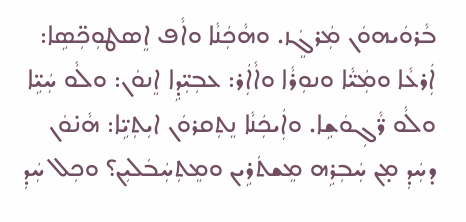ܒܵܪܘܿܝܗܘܿܢ ܡܲܪܓܸܿܙ. ܘܗܵܟܲܢܵܐ ܘܐܵܦ ܐܸܤܛܘܼܟܼ̈ܤܹܐ: ܐܲܪܥܵܐ ܘܡܲܝ̈ܵܐ ܘܢܘܼܪܵܐ ܘܐܵܐܲܪ: ܥܒܼܝܼ̈ܕܹܐ ܐܸܢܘܿܢ: ܘܠܵܘ ܚܲܝܹ̈ܐ ܘܠܵܘ ܪ̈ܵܓܼܘܿܫܹܐ. ܘܐܲܝܟܲܢܵܐ ܢܸܬܼܩܪܘܿܢ ܐܝܼܬܼܝܹ̈ܐ: ܗܵܢ̇ܘܿܢ ܕܚܲܕܼ ܡ̣ܢ ܚܲܒܼܪܹܗ ܡܸܫܬܿܪܹܝܢ ܘܡܸܬܼܚܲܒܿܠܝܼܢ؟ ܘܟܼܠ ܚܲܕܼ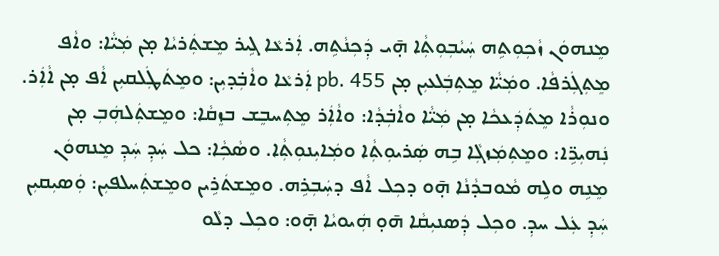ܡܸܢܗܘܿܢ ܙܵܟܼܘܼܬܹܗ ܚܲܝܵܒܼܘܼܬܼܵܐ ܗ̣̄ܝ ܕܲܟܼܢܵܬܹܗ. ܐܲܪܥܵܐ ܓܹܝܪ ܡܸܫܬܲܪܝܵܐ ܡ̣ܢ ܡܲܝ̈ܵܐ: ܘܐܵܦ ܡܸܬܼܓܲܪܦܵܐ. ܘܡܲܝ̈ܵܐ ܡܸܬܼܒܲܠܥܝܼܢ ܡ̣ܢ pb. 455 ܐܲܪܥܵܐ ܘܐܵܒܼ̇ܕܝܼܢ: ܘܡܸܬܿܛܲܠܩܝܼܢ ܐܵܦ ܡ̣ܢ ܐܵܐܲܪ. ܘܢܘܼܪܵܐ ܡܸܬܿܕܲܥܟܵܐ ܡ̣ܢ ܡܲܝ̈ܵܐ ܘܐܵܒܼ̇ܕܵܐ: ܘܐܵܐܲܪ ܡܸܬܼܚܒܸܫ ܒܙܸܩܵܐ: ܘܡܸܫܬܲܠܗܲܒܼ ܡ̣ܢ ܢܲܗܝܼܪܹ̈ܐ: ܘܡܸܬܼܡܲܙܓܼܵܐ ܒܹܗ ܤܲܪܝܘܼܬܼܵܐ ܘܡܲܐܝܼܢܘܼܬܼܵܐ. ܘܤܵܟܼܵܐ: ܟܠ ܚܲܕܼ ܚܲܕܼ ܡܸܢܗܘܿܢ ܡܸܢܹܗ ܘܠܹܗ ܡܵܘܒܕܵܢܵܐ ܗ̣̄ܘ ܕܟܼܠ ܐܵܦ ܕܚܲܒܼܪܹܗ. ܘܡܸܫܬܿܪܹܝܢ ܘܡܸܫܬܲܚܠܦܝܼܢ: ܘܲܤܝܼܩܝܼܢ ܚܲܕܼ ܥܲܠ ܚܕܼ. ܘܟܼܠ ܕܲܤܢܝܼܩܵܐ ܗ̄ܘ̣ ܗܲܝܘܝܵܐ ܗ̣̄ܘ: ܘܟܼܠ ܕܠܵܘ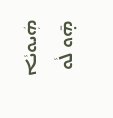ܗܲܝܘܝܵܐ ܗ̣̄ܘ ܠܵܘ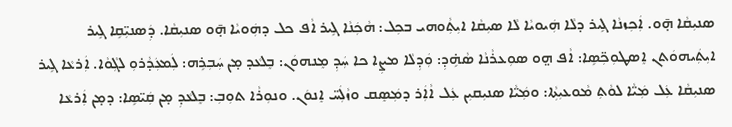ܣܢܝܼܩܵܐ ܗ̣̄ܘ. ܐܲܟܼܙܢܵܐ ܓܹܝܪ ܕܠܵܐ ܗܲܝܘܝܵܐ ܠܵܐ ܤܝܼܩܵܐ ܐܝܼܬܼܵܘܗܝ ܒܟܼܠ: ܗܵܟܲܢܵܐ ܓܹܝܪ ܐܵܦ ܟܠ ܕܗܲܘܝܵܐ ܗ̣̄ܘ ܤܢܝܼܩܵܐ. ܕܲܤܢܝܼ̈ܩܹܐ ܓܹܝܪ ܐܝܼܬܲܝܗܘܿܬܢ ܐܸܤܛܘܼܟܼ̈ܤܹܐ: ܐܵܦ ܗ̤ܘ ܤܘܼܥܪܵܢܵܐ ܤܵܗܹ̇ܕܼ: ܘܲܕܼܠܵܐ ܡܨܼܐ ܟܐ ܚܲܕܼ ܡܸܢܗܘܿܢ: ܒܸܠܥܵܕ ܡ̣ܢ ܚܲܒܼܪܹܗ: ܠܲܡܥܲܕܵܪܘܼ ܠܓܼܵܘܵܐ. ܐܲܪܥܵܐ ܓܹܝܪ ܤܢܝܼܩܵܐ ܥܲܠ ܡܲܝ̈ܵܐ ܠܘܵܬܼ ܡܵܘܥܝܼܬܼܵܐ: ܘܡܲܝ̈ܵܐ ܤܢܝܼܩܝܼܢ ܥܲܠ ܐܵܐܲܪ ܕܡܲܤܸܩ ܘܙܵܠܲܚ̈ ܐܸܢܘܿܢ. ܘܢܘܼܪܵܐ ܬܘܼܒܼ: ܒܸܠܥܵܕܼ ܡ̣ܢ ܩܲܝ̈ܤܹܐ: ܕܡ̣ܢ ܐܲܪܥܵܐ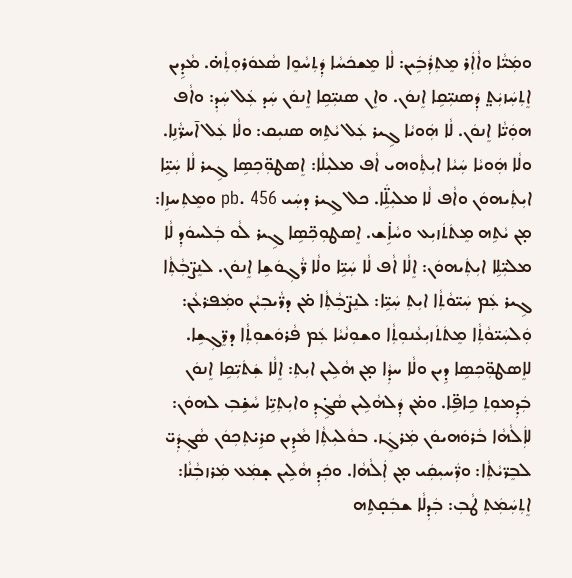ܘܡܲܝ̈ܵܐ ܘܐܵܐܲܪ ܡܸܬܼܪܲܒܹܿܝܢ: ܠܵܐ ܡܸܫܟܿܚܵܐ ܕܲܬܼܚܵܘܸܐ ܤܵܥܘܿܪܘܼܬܼܵܗ̇. ܡܵܕܹܝܢ ܐܸܬܼܚܲܙܝܲܬ̤ ܕܲܤܢܝܼ̈ܩܹܐ ܐܸܢܘܿܢ. ܘܐܸܢ ܤܢܝܼ̈ܩܹܐ ܐܸܢܘܿܢ ܚܲܕ ܥܲܠ ܚܲܕܼ: ܘܐܵܦ ܗܘܲܝ̈ܵܐ ܐܸܢܘܿܢ. ܠܵܐ ܗܲܘܝܵܐ ܓܹܝܪ ܥܲܠ ܝܵܬܹܗ ܤܢܝܼܩ: ܘܠܵܐ ܥܲܠ ܐ̄ܚܪ̈ܵܢܹܐ. ܘܠܵܐ ܗܲܘܝܵܐ ܚܲܝܵܐ ܐܝܼܬܼܵܘܗܝ ܐܵܦ ܡܠܝܼܠܵܐ: ܐܸܤܛܘܼ̈ܟܼܤܹܐ ܓܹܝܪ ܠܵܐ ܚܲܝܹ̈ܐ ܐܝܼܬܲܝܗܘܿܢ ܘܐܵܦ ܠܵܐ ܡܠܝܼܠܹ̈ܿܐ. ܟܠ ܓܹܝܪ ܕܚܲܝ pb. 456 ܘܡܸܬܼܚܙܹܐ: ܡ̣ܢ ܝܵܬܹܗ ܡܸܬܿܬܿܙܝܼܥ ܘܚܵܐܹ̇ܫ. ܐܸܤܛܘܼܟܼ̈ܤܹܐ ܓܹܝܪ ܠܵܘ ܒܲܠܚܘܿܕܼ ܠܵܐ ܡܠܝܼ̈ܠܹܐ ܐܝܼܬܲܝܗܘܿܢ: ܐܸܠܵܐ ܐܵܦ ܠܵܐ ܚܲܝܹ̈ܐ ܘܠܵܐ ܪ̈ܵܓܼܘܿܫܹܐ ܐܸܢܘܿܢ. ܠܢܸܨ̈ܒܼܵܬܼܵܐ ܓܹܝܪ ܥܲܡ ܚܲܝ̈ܘܵܬܼܵܐ ܐܝܼܬܼ ܚܲܝܹ̈ܐ: ܠܢܸܨ̈ܒܼܵܬܼܵܐ ܡ̇ܢ ܕܪ̈ܵܝܒܼܝܵܢ ܘܡܲܦܪ݁ܥܵܢ: ܘܲܠܚܲܝ̈ܘܵܬܼܵܐ ܡܸܬܿܬܿܙܝܼܥܵܢܘܼܬܼܵܐ ܘܫܘܼܢܵܝܵܐ ܥܲܡ ܦܵܪܘܿܫܘܼܬܼܵܐ ܕܪܸ̈ܓܼܫܹܐ. ܠܐܸܤܛܘܼ̈ܟܼܤܹܐ ܕܹܝܢ ܘܠܵܐ ܚܕܼܵܐ ܡ̣ܢ ܗܵܠܹܝܢ ܐܝܼܬܼ: ܐܸܠܵܐ ܫܲܬܿܝܼ̈ܩܹܐ ܐܸܢܘܿܢ ܒܲܕܼܡܘܼܬܼ ܟܹܐܦܹ̈ܐ. ܘܡ̇ܢ ܕܲܠܗܵܠܹܝܢ ܤܵܓܹ̇ܕܼ ܘܐܝܼܬܼܝܹ̈ܐ ܚܵܫܹ̇ܒܼ ܠܗܘܿܢ: ܠܐܲܠܵܗܵܐ ܒܵܪܘܿܗܝܘܿܢ ܡܲܪܓܸܿܙ. ܒܘܵܠܝܼܬܼܵܐ ܡܵܕܹܝܢ ܩܪܹܝ̇ܬܼܟܼܘܿܢ ܤܵܓܼܕܲܝ̈ ܠܒܸܪ̈ܝܵܬܼܵܐ: ܘܪ̈ܲܚܝܼܩܲܝ ܡ̣ܢ ܐܲܠܵܗܵܐ. ܘܟܲܕܼ ܗܵܠܹܝܢ ܫ̣ܡܲܥ ܡܲܪܙܒܼܵܢܵܐ: ܐܸܬܼܚܲܡܲܬܼ ܛܵܒܼ: ܒܲܕܼܠܵܐ ܫܒܲܩ̣ܬܹܗ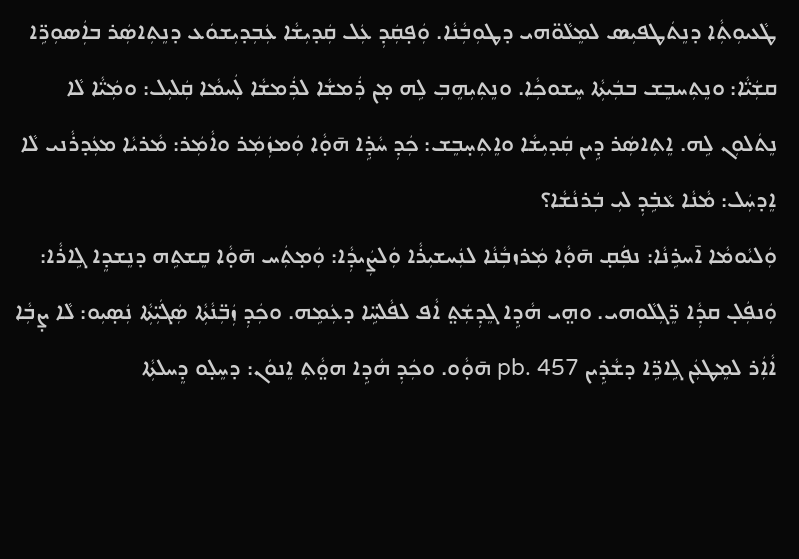ܛܵܥܝܘܼܬܼܵܐ ܕܢܸܬܿܛܦܝܼܣ ܠܡܸܠܵܘ̈ܗܝ ܕܛܘܼܒܼܵܢܵܐ. ܘܲܦ̣ܩܲܕܼ ܥܲܠ ܩܲܕܝܼܫܵܐ ܥܲܒܼܕܝܼܫܘܿܥ ܕܢܸܬܼܐܤܲܪ ܒܐܲܤܘܼܪܹ̈ܐ ܩܫܲܝ̈ܵܐ: ܘܢܸܬܼܚܒܸܫ ܒܒܲܝܬܼܵܐ ܚܸܫܘܟܼܵܐ. ܘܢܸܬܼܝܼܗܸܒܼ ܠܹܗ ܡ̣ܢ ܪܲܡܫܵܐ ܠܪܲܡܫܵܐ ܠܲܚܡܵܐ ܩܲܠܝܼܠ: ܘܡܲܝ̈ܵܐ ܠܵܐ ܢܸܬܿܠܘܼܢ ܠܹܗ. ܐܸܬܼܐܤܲܪ ܕܹܝܢ ܩܲܕܝܼܫܵܐ ܘܐܸܬܼܚ̣ܒܸܫ: ܟܲܕܼ ܚܵܕܹ̇ܐ ܗ̄ܘ̣ܵܐ ܘܲܡܙܲܡܲܪ ܘܐܵܡܲܪ: ܡܵܪܝܵܐ ܡܥܲܕܪܵܢܝ ܠܵܐ ܐܸܕܚܲܠ: ܡܵܢܵܐ ܥܵܒܹ̇ܕܼ ܠܝܼ ܒܲܪܢܵܫܵܐ؟
ܘܲܠܝܵܘܡܵܐ ܐ̄ܚܪܹܢܵܐ: ܢܦܲܩ̣ ܗ̄ܘ̣ܵܐ ܡܲܪܙܒܼܵܢܵܐ ܠܢܲܚܫܝܼܪܵܐ ܘܲܠܨܲܝܕܼܵܐ: ܘܲܡ̣ܬܲܚ ܗ̄ܘ̣ܵܐ ܩܸܫܬܹܗ ܕܢܸܫܕܸܐ ܓܹܐܪܵܐ: ܘܲܢܦܲܠ̣ ܩܕܼܵܐ ܪܸ̈ܓܼܠܵܘܗܝ. ܘܗ̤ܝ ܗܵܕܹܐ ܓܸܕܼܫܲܬ̤ ܐܵܦ ܠܦܵܠܚܹ̈ܐ ܕܥܲܡܹܗ. ܘܟܲܕܼ ܙܲܒܼ̈ܢܵܬܼܵܐ ܤܲܓܿܝܼ̈ܬܼܵܐ ܢܲܤ̣ܝܼܘ: ܠܵܐ ܨ̣ܒܼܵܐ ܐܵܐܲܪ ܠܡܸܛܥܲܢ ܓܹܐܪܹ̈ܐ ܕܫܵܕܹ̇ܝܢ pb. 457 ܗ̄ܘ̣ܵܘ. ܘܟܲܕܼ ܗܵܕܹܐ ܗܘ̤ܵܬܼ ܐܸܢܘܿܢ: ܕܚܸܠ̣ܘ ܕܸܚܠܬܼܵܐ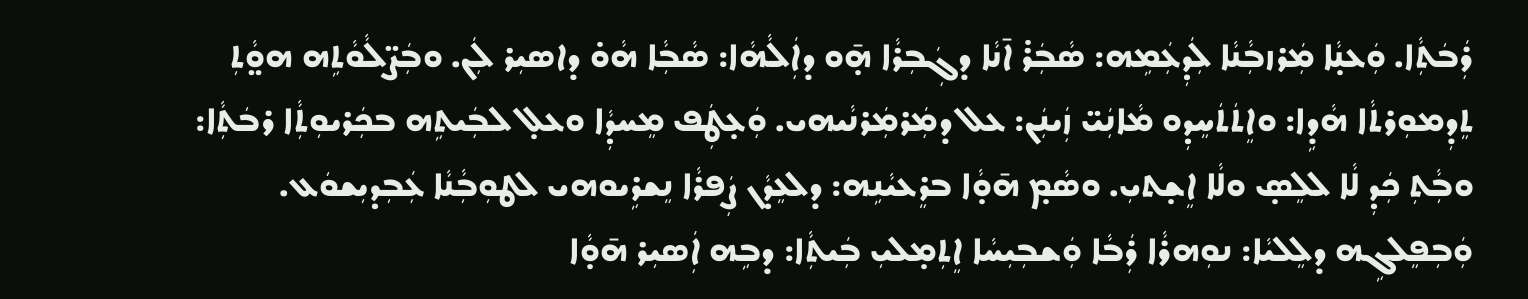ܪܲܒܿܬܼܵܐ. ܘܲܥܢ̣ܵܐ ܡܲܪܙܒܼܵܢܵܐ ܠܲܕܼܥܲܡܹܗ: ܤܵܒܲܪ̇ ܐ̄ܢܵܐ ܕܓܲܒܼܪܵܐ ܗ̣̄ܘ ܕܐܲܠܵܗܵܐ: ܤܵܒܼܵܐ ܗܵܘ̇ ܕܐܤܝܼܪ ܠܲܢ. ܘܒܲܨ̈ܠܵܘܵܬܹܗ ܗܘ̤ܵܬܼ ܬܸܕܼܡܘܼܪܬܵܐ ܗܵܕܹܐ: ܘܐܸܬܿܬܿܚܸܕܼܘ ܡܵܐܢܲܝ̈ ܙܲܝܢܲܢ: ܥܠ ܕܡܲܪܡܲܪܢܵܝܗܝ. ܘܲܥ̣ܛܲܦ ܡܸܚܕܼܵܐ ܘܥܠ̣ ܠܒܲܝܬܹܗ ܒܟܲܪܝܘܼܬܼܵܐ ܪܒܿܬܼܵܐ: ܘܒܼܵܬܼ ܟܲܕܼ ܠܵܐ ܠܠܸܣ̣ ܘܠܵܐ ܐܸܫ̣ܬܝܼ. ܘܤܵܡ̣ ܗ̄ܘ̣ܵܐ ܒܪܸܥܝܵܢܹܗ: ܕܠܥܸܕܵܢ ܨܲܦܪܵܐ ܢܸܫܪܹܝܘܗܝ ܠܛܘܼܒܼܵܢܵܐ ܥܲܒܼܕܝܼܫܘܿܥ. ܘܲܒܼܦܸܠܓܹܗ ܕܠܸܠܝܵܐ: ܢܘܼܗܪܵܐ ܪܲܒܵܐ ܘܲܫܒܼܝܼܚܵܐ ܐܸܬܼܡ̣ܠܝܼ ܒܲܝܬܼܵܐ: ܕܒܹܗ ܐܲܤܝܼܪ ܗ̄ܘ̣ܵܐ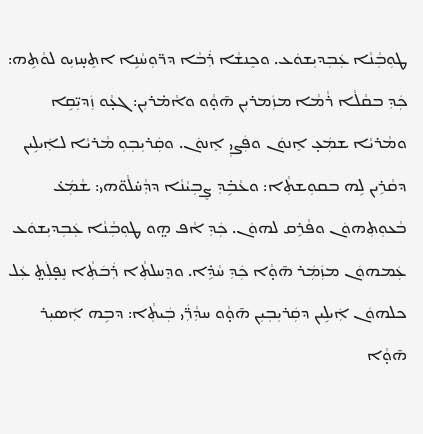ܛܘܼܒܼܵܢܵܐ ܥܲܒܼܕܝܼܫܘܿܥ. ܘܟܸܢܫܵܐ ܪܲܒܵܐ ܕܪ̈ܘܼܚܵܢܹܐ ܐܬܸܚ̣ܙܝܼܘ ܠܘܵܬܹܗ: ܟܲܕܼ ܒܩܵܠܵܐ ܪܵܡܵܐ ܡܙܲܡܪܝܼܢ ܗ̄ܘ̣ܵܘ ܘܐܵܡ̇ܪܝܼܢ: ܓܥ̣ܵܘ ܙܲܕܝܼ̈ܩܹܐ ܘܡܵܪܝܵܐ ܫܡܲܥ̣ ܐܸܢܘܿܢ ܘܦܲܨܝܼ ܐܸܢܘܿܢ. ܘܩܲܪܝܼܒܼܘܼ ܡܵܪܝܵܐ ܠܐܲܝܠܹܝܢ ܕܩܵܪܹܝܢ ܠܹܗ ܒܩܘܼܫܬܼܵܐ: ܘܥܵܒܹ̇ܕܼ ܨܸܒܼܝܵܢܵܐ ܕܕܼܵܚ̇ܠܵܘ̈ܗܝ: ܫܵܡܲܥ̇ ܒܵܥܘܼܬܼܗܘܿܢ ܘܦܵܪܹܩ ܠܗܘܿܢ. ܟܲܕܼ ܐܵܦ ܗ̤ܘ ܛܘܼܒܼܵܢܵܐ ܥܲܒܼܕܝܼܫܘܿܥ ܥܲܡܗܘܿܢ ܡܙܲܡܲܪ ܗ̄ܘ̣ܵܐ ܟܲܕܼ ܚܵܕܹ̇ܐ. ܘܕܸܚܠܬܼܵܐ ܪܲܒܿܬܼܵܐ ܢܸܦ̣ܠܲܬ̤ ܥܲܠ ܟܠܗܘܿܢ ܐܲܝܠܹܝܢ ܕܩܲܪܝܼܒܼܝܼܢ ܗ̄ܘ̣ܵܘ ܚܕܼܵܪ̈ܲܝ ܒܲܝܬܼܵܐ: ܕܒܹܗ ܐܲܤܝܼܪ ܗ̄ܘ̣ܵܐ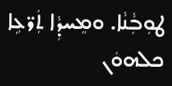ܛܘܼܒܼܵܢܵܐ. ܘܡܸܚܕܼܵܐ ܬܲܪ̈ܥܹܐ ܟܠܗܘܿܢ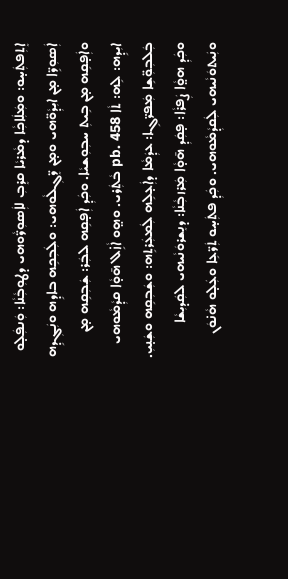ܐܸܬܼܦܬܲܚ̣ܘ: ܘܡܲܠܲܐܟܼܵܐ ܕܡܵܪܝܵܐ ܩܪܸܒܼ ܠܐܲܤܘܼܪ̈ܵܘܗܝ ܕܛܘܼܒܼܵܢܵܐ: ܘܲܢܦܲܠ̣ܘ ܐܲܤܘܼܪܹ̈ܐ ܡ̣ܢ ܐܝܼܕܼܵܘ̈ܗܝ ܘܡ̣ܢ ܪܸ̈ܓܼܠܵܘܗܝ: ܘܠܲܒܼܟܹܗ ܒܐܕܹܗ ܘܢܲܓܼܕܹܗ ܘܐܲܦ̣ܩܹܗ ܡ̣ܢ ܒܹܝܬܼ ܚܒܼܘܼܫܝܵܐ. ܘܟܲܕܼ ܐܲܦ̣ܩܹܗ ܠܒܲܪ: ܫܲܒܼܩܹܗ ܡ̣ܢ ܐܝܼܕܹܗ: ܠܹܗ: ܬܵܐ pb. 458 ܒܵܬܲܪܝ. ܘܗ̤ܘ ܐܵܙܹ̇ܠ ܗ̄ܘ̣ܵܐ ܩܕܼܵܡܵܘܗܝ ܒܲܠܒܼܘܼ̈ܫܹܐ ܡܲܦܪ̈ܓܹܐ: ܥܕܲܡܵܐ ܕܐܲܥ̣ܠܹܗ ܠܲܡܥܲܪܬܹܗ: ܘܫܲܒܼܩܹܗ ܘܫܲܢ̣ܝܼ.
ܘܟܲܕܼ ܗܘ̤ܵܐ ܨܲܦܪܵܐ: ܦ̣ܩܲܕܼ ܗ̄ܘ̣ܵܐ ܡܲܪܙܒܼܵܢܵܐ: ܕܢܸܫܪܘܿܢܵܝܗܝ ܠܩܲܕܝܼܫܵܐ ܘܢܲܝܬܘܿܢܵܝܗܝ ܠܲܩܕܼܵܡܵܘܗܝ. ܘܟܲܕܼ ܦܬܲܚ̣ܘ ܬܲܪ̈ܥܹܐ ܘܥܲܠ̣ܘ ܗܵܢ̇ܘܿܢ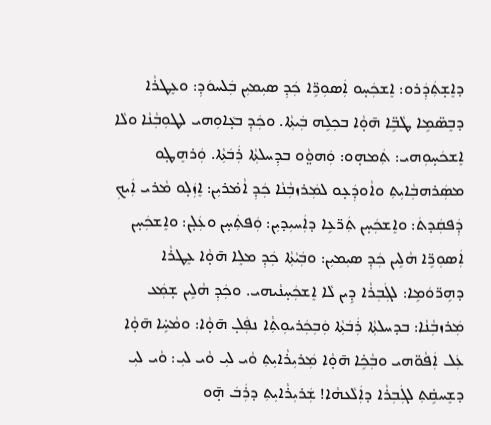ܕܐܸܫ̣ܬܲܕܲܪܘ: ܐܸܫܟܲܚ̣ܘ ܐܲܤܘܼܪܹ̈ܐ ܟܲܕܼ ܤܝܼܡܝܼܢ ܒܲܠܚܘܿܕܼ: ܘܥܸܛܪܵܐ ܕܒܸܤ̈ܡܹܐ ܛܵܒܹ̈ܐ ܗ̄ܘ̣ܵܐ ܒܟܼܠܹܗ ܒܲܝܬܼܵܐ. ܘܟܲܕܼ ܒܥ̣ܵܐܘܼܗܝ ܠܛܘܼܒܼܵܢܵܐ ܘܠܵܐ ܐܸܫܟܿܚ̣ܘܼܗܝ: ܬܲܡܗ̣ܘ: ܘܲܗܘ̤ܵܘ ܒܕܼܚܠܬܼܵܐ ܪܲܒܿܬܼܵܐ. ܘܲܪܗܸܛ̣ܘ ܡܤܲܪܗܒܼܵܐܝܼܬܼ ܘܐܵܘܕܲܥ̣ܘ ܠܡܲܪܙܒܼܵܢܵܐ ܟܲܕܼ ܐܵܡ̇ܪܝܼܢ: ܐܸܙܲܠ̣ܘ ܡܵܪܝ ܐܲܝܟܼ ܕܲܦܩܲܕܬܿ: ܘܐܸܫܟܲܚ̣ܢ ܬܲܪ̈ܥܹܐ ܕܐܲܚܝܼܕܝܼܢ: ܘܲܦܬܲܚ̣ܢ ܘܥܲܠ̣ܢ: ܘܐܸܫܟܲܚ̣ܢ ܐܲܤܘܼܪܹ̈ܐ ܗܵܠܹܝܢ ܟܲܕܼ ܤܝܼܡܝܼܢ: ܘܒܲܝܵܬܼܵܐ ܟܲܕܼ ܡܠܸܐ ܗ̄ܘ̣ܵܐ ܥܸܛܪܵܐ ܕܗܹܪ̈ܘܿܡܹܐ: ܠܓܲܒܼܪܵܐ ܕܹܝܢ ܠܵܐ ܐܸܫܟܲܚ̣ܢܵܝܗܝ. ܘܟܲܕܼ ܗܵܠܹܝܢ ܫ̣ܡܲܥ ܡܲܪܙܒܼܵܢܵܐ: ܒܕܚܠܬܼܵܐ ܪܲܒܿܬܼܵܐ ܘܲܒܼܟܲܪܝܘܼܬܼܵܐ ܢܦܲܠ̣ ܗ̄ܘ̣ܵܐ: ܘܡܵܚܹ̇ܐ ܗ̄ܘ̣ܵܐ ܥܲܠ ܐܲܦܵܘ̈ܗܝ ܘܒܼܵܟܹ̇ܐ ܗ̄ܘ̣ܵܐ ܡܲܪܝܼܪܵܐܝܼܬܼ ܘܵܝ ܠܝܼ ܘܵܝ ܠܝܼ: ܘܵܝ ܠܝܼ ܕܫܸܚܩܹ̇ܬܼ ܠܓܲܒܼܪܵܐ ܕܐܲܠܵܥܗܵܐ! ܫܲܪܝܼܪܵܐܝܼܬܼ ܕܪܲܒܿ ܗ̣̄ܘ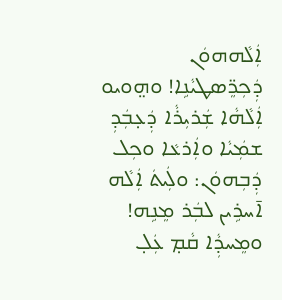ܐܲܠܵܗܗܘܿܢ ܕܲܟܼܪܸ̈ܤܛܝܵܢܹܐ! ܘܗ̤ܘܝܘ ܐܲܠܵܗܵܐ ܫܲܪܝܼܪܵܐ ܕܲܥ̣ܒܲܕܼ ܫܡܲܝܵܐ ܘܐܲܪܥܵܐ ܘܟܼܠ ܕܲܒܼܗܘܿܢ: ܘܠܲܝܬܿ ܐܲܠܵܗ ܐ̄ܚܪܹܝܢ ܠܒܲܪ ܡܸܢܹܗ!
ܘܡܸܚܕܼܵܐ ܩܵܡ̣ ܥܲܠ̣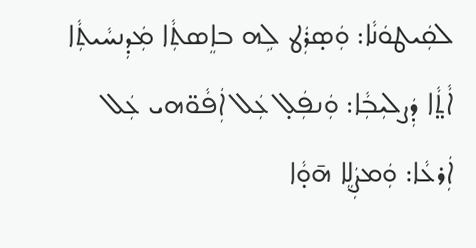ܠܩܲܝܛܘܿܢܵܐ: ܘܲܤ̣ܪܲܛ ܠܹܗ ܒܐܸܤܬܼܵܐ ܡܲܕܼܢܚܵܝܬܼܵܐ ܐܵܬ̤ܵܐ ܕܲܨܠܝܼܒܼܵܐ: ܘܲܢܦܲܠ̣ ܥܲܠ ܐܲܦܵܘ̈ܗܝ ܥܲܠ ܐܲܪܥܵܐ: ܘܲܡܨܲܠܸܐ ܗ̄ܘ̣ܵܐ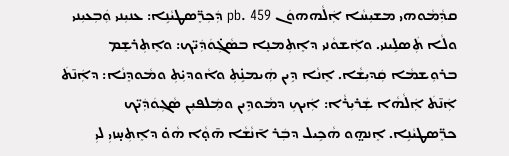ܩܕܼܵܡܵܘܗܝ ܡܫܝܼܚܵܐ ܐܲܠܵܗܗܘܿܢ pb. 459 ܕܲܟܼܪܸ̈ܤܛܝܵܢܹܐ: ܥܢܝܼܢܝ ܘܲܒܼܥܝܼܢܝ ܘܠܵܐ ܬܲܤܠܹܝܢܝ. ܘܐܲܫܘܵܢܝ ܕܐܸܬܼܡܢܸܐ ܒܤܵܓܼ̇ܘܿܕܲܝ̈ܟ: ܘܐܸܬܼܪܫܸܡ ܒܪܘܼܫܡܵܐ ܩܲܕܝܼܫܵܐ. ܐܸܢܵܐ ܕܹܝܢ ܗܲܝܡܢܹ̇ܬܼ ܘܐܵܘܕܝܼ̇ܬܼ ܘܡܵܘܕܸܢܵܐ: ܕܐܲܢ̄ܬܿ ܐܲܢ̄ܬܿ ܐܲܠܵܗܵܐ ܫܲܪܝܼܪܵܐ: ܐܲܝܟܼ ܕܡܵܘܕܹܝܢ ܘܡܲܠܦܝܼܢ ܤܵܓܼܘܿܕܲܝ̈ܟ ܟܪܸ̈ܤܛܝܵܢܹܐ. ܐܸܢܗ̤ܘ ܗܵܟܹܝܠ ܕܒܲܪ ܐ̄ܢܵܫܵܐ ܗ̄ܘ̣ܵܐ ܗܵܘ̇ ܕܐܸܬܼܚ̣ܙܝܼ ܠܝܼ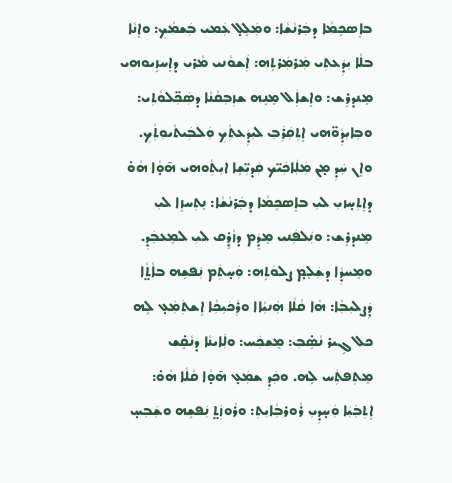ܒܐܸܤܟܹܡܵܐ ܕܒܲܪܢܵܫܵܐ: ܘܡܲܠܸܠ̣ ܥܲܡܝ ܒܲܫܡܵܟܼ: ܘܐܸܢܵܐ ܒܠܵܐ ܝܼܕܲܥܬܼܝ ܡܲܪܡܲܪܬܹܗ: ܐܲܫܘܵܢܝ ܡܵܪܝ ܕܐܸܚܙܹܝܘܗܝ ܡܸܢܕܪܹܫ: ܘܐܸܫܐܲܠ ܡܸܢܹܗ ܫܙܼܒܼܩܵܢܵܐ ܕܤܲܟܼ̈ܠܘܵܬܼܝ: ܘܒܼܐܝܼܕܼܵܘ̈ܗܝ ܐܸܬܼܩܲܪܲܒܼ ܠܝܼܕܲܥܬܼܵܟܼ ܘܲܠܒܲܝܬܵܝܘܼܬܼܵܟܼ. ܘܐܸܢ ܚܲܕܼ ܡ̣ܢ ܡܲܠܲܐܟܲܝ̈ܟ ܩܲܕܝܼ̈ܫܹܐ ܐܝܼܬܼܵܘܗܝ ܗ̄ܘ̣ܵܐ ܗܵܘ̇ ܕܐܸܬܼܚ̣ܙܝܼ ܠܝܼ ܒܐܸܤܟܹܡܵܐ ܕܒܲܪܢܵܫܵܐ: ܢܸܬܼܚܙܸܐ ܠܝܼ ܡܸܢܕܪܹܫ: ܘܢܲܠܦܲܢܝ ܡܸܕܸܿܡ ܕܙܵܕܹ̇ܩ ܠܝܼ ܠܡܸܥܒܲܕܼ. ܘܡܸܚܕܼܵܐ ܕܫܲܠܸܡ̣ ܨܠܘܿܬܹܗ: ܘܲܚ̣ܬܲܡ ܢܲܦܫܹܗ ܒܐܵܬ̤ܵܐ ܕܲܨܠܝܼܒܼܵܐ: ܗܵܐ ܩܵܠܵܐ ܗܲܢܝܼܵܐܐ ܘܪܲܟܿܝܼܟܼܵܐ ܐܸܫܬܲܡܲܥ̣ ܠܹܗ ܟܠ ܓܹܝܪ ܢܵܤܹ̇ܒܼ: ܡܸܫܟܲܚ: ܘܠܲܐܝܢܵܐ ܕܢܵܩܹ̇ܫ ܡܸܬܼܦܬܲܚ ܠܹܗ. ܘܟܲܕܼ ܫܡܲܥ̣ ܗ̄ܘ̣ܵܐ ܩܵܠܵܐ ܗܵܘ̇: ܐܸܬܼܒܲܝܲܐ ܘܲܚ̣ܕܼܝܼ ܪܵܘܪܒܼܵܐܝܼܬܼ: ܘܪܵܘܙܲܬ̤ ܢܲܦܫܹܗ ܘܫܲܒܼܚ̣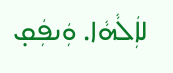ܠܐܲܠܵܗܵܐ. ܘܲܢܦܲܩ̣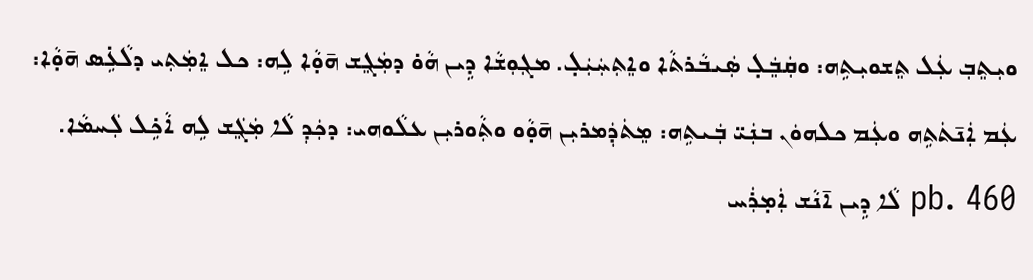ܘܝܼܬܸܒܼ ܥܲܠ ܬܸܫܘܝܼܬܹܗ: ܘܩܲܒܸܿܠ̣ ܤܲܝܒܵܪܬܵܐ ܘܐܸܬܼܚܲܝܲܠ̣. ܡܓܼܘܼܫܵܐ ܕܹܝܢ ܗܵܘ̇ ܕܡܲܓܸܫ ܗ̄ܘ̣ܵܐ ܠܹܗ: ܟܠ ܐܸܡܲܬܼܝ ܕܠܵܥܹ̇ܣ ܗ̄ܘ̣ܵܐ: ܥܲܡ ܐܲܢ̄ܬܿܬܹܗ ܘܥܲܡ ܟܠܗܘܿܢ ܒܢܲܝ̈ ܒܲܝܬܹܗ: ܡܸܬܿܕܲܡܪܝܼܢ ܗ̄ܘ̣ܵܘ ܘܬܼܵܘܪܝܼܢ ܥܠܵܘܗܝ: ܕܟܲܕܼ ܠܵܐ ܡܲܓܸܿܫ ܠܹܗ ܐܵܟܹ̇ܠ ܠܲܚܡܵܐ. pb. 460 ܠܵܐ ܕܹܝܢ ܐ̄ܢܵܫ ܐܲܡ̣ܪܲܚ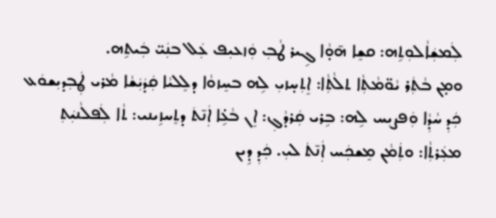ܠܲܡܫܲܐܵܠܘܼܬܹܗ: ܩܫܸܐ ܗ̄ܘ̣ܵܐ ܓܹܝܪ ܛܵܒܼ ܘܲܙܥܝܼܦ ܥܲܠ ܒܢܲܝ̈ ܒܲܝܬܹܗ.
ܘܡ̣ܢ ܒܵܬܲܪ ܝܵܘ̈ܡܵܬܼܵܐ ܬܠܵܬܼܵܐ: ܐܸܬܼܚ̣ܙܝܼ ܠܹܗ ܒܚܸܙܘܵܐ ܕܠܸܠܝܵܐ ܩܲܕܿܝܼܿܫܵܐ ܡܵܪܝ ܜܲܒܼܕܝܼܫܘܿܥ ܟܲܕܼ ܚܵܕܼܵܐ ܘܲܦܨܝܼܚ ܠܹܗ: ܒܹܪܝ ܩܲܪܕܵܓܼ: ܐܸܢ ܒܵܥܹ̇ܐ ܐܲܢ̄ܬܿ ܕܬܸܚܙܹܝܢܝ: ܬܵܐ ܠܲܦܠܵܢܝܲܬܼ ܡܥܲܪܬܼܵܐ: ܘܬܲܡܵܢ ܡܸܫܟܲܚ ܐܲܢ̄ܬܿ ܠܝܼ. ܟܲܕܼ ܕܹܝܢ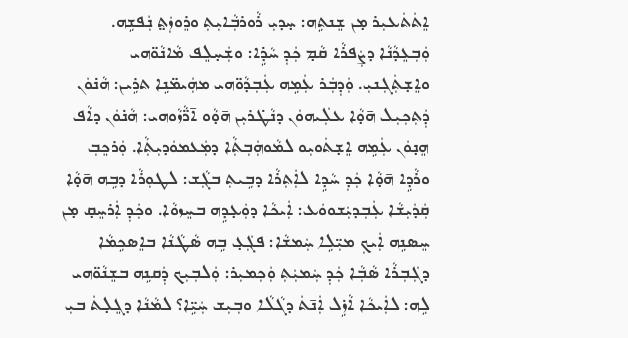ܐܸܬܿܬܿܥܝܼܪ ܡ̣ܢ ܫܸܢܬܹܗ: ܚ̣ܕܝܼ ܪܵܘܪܒܼܵܐܝܼܬܼ ܘܪܸܘܙܲܬ̤ ܢܲܦܫܹܗ. ܘܲܒܼܥܸܕܵܢܵܐ ܕܨܲܦܪܵܐ ܩܵܡ̣ ܟܲܕܼ ܚܵܕܹ̇ܐ: ܘܫܲܚ̣ܠܸܦ ܡܵܐܢܵܘ̈ܗܝ ܘܐܸܫ̣ܬܲܓܼܢܝܼ. ܘܲܕܼܒܲܪ ܥܲܡܹܗ ܥܲܒܼܕܵܘ̈ܗܝ ܡܗܲܝܡ̈ܢܹܐ ܬܪܹܝܢ: ܗܵܢ̇ܘܿܢ ܕܲܬܼܟܼܝܼܠ ܗ̄ܘ̣ܵܐ ܥܠܲܝܗܘܿܢ ܕܢܵܛ̇ܪܝܼܢ ܗ̄ܘ̣ܵܘ ܐ̄ܪ̈ܵܙܵܘܗܝ: ܗܵܢ̇ܘܿܢ ܕܐܵܦ ܗܸܢ̣ܘܿܢ ܥܲܡܹܗ ܐܸܫ̣ܬܿܘܝܼܘ ܠܡܵܘܗܲܒܼܬܼܵܐ ܕܡܲܥܡܘܿܕܝܼܬܼܵܐ. ܘܲܪܟܸܒܼ ܘܪܵܕܹܐ ܗ̄ܘ̣ܵܐ ܟܲܕܼ ܚܵܕܹܐ ܠܐܲܬܼܪܵܐ ܕܒܹܝܬܼ ܒܓܼܵܫ: ܠܛܘܼܪܵܐ ܕܒܹܗ ܗ̄ܘ̣ܵܐ ܩܲܕܿܝܼܫܵܐ ܥܲܒܼܕܝܼܿܫܘܘܿܥ: ܐܲܝܟܵܐ ܕܘܲܥ̣ܕܹܗ ܒܚܸܙܘܵܐ. ܘܟܲܕܼ ܐܲܪܚܸܩ̣ ܡ̣ܢ ܚܸܤܢܹܗ ܐܲܝܟܼ ܡܝܼ̈ܠܹܐ ܚܲܡܫܵܐ: ܦܓܲܥ̣ ܒܹܗ ܤܵܛܵܢܵܐ ܒܐܸܤܟܹܡܵܐ ܕܓܲܒܼܪܵܐ ܤܵܒܼܵܐ ܟܲܕܼ ܚܲܡܝܲܬܼ ܘܲܟܼܡܝܼܪ: ܘܲܠܒܼܝܼܟ ܕܲܩܢܹܗ ܒܫܸܢܵܘ̈ܗܝ ܠܹܗ: ܠܐܲܝܟܵܐ ܐܵܙܹ̇ܠ ܐܲܢ̄ܬܿ ܕܓܵܠܵܐ ܘܒܼܝܼܫ ܚܲܝܹ̈ܐ؟ ܠܡܵܢܵܐ ܕܓܸܠ̣ܬܿ ܒܝܼ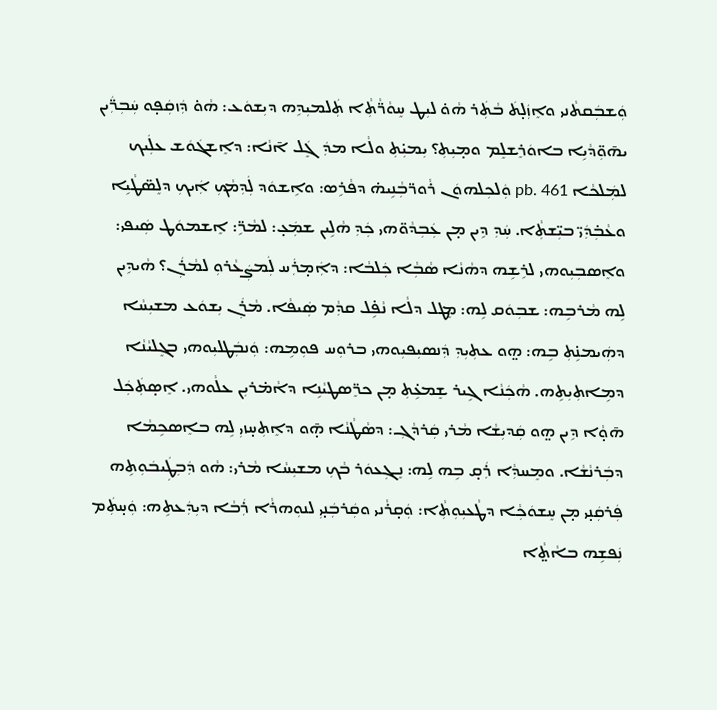ܘܲܫܒܲܩܬܵܢܝ ܘܐܸܙܲܠ̣ܬܿ ܒܵܬܲܪ ܗܵܘ̇ ܠܝܼܛ ܚܸܘܵܪ̈ܵܬܼܵܐ ܬܲܠܡܝܼܕܹܗ ܕܝܼܫܘܿܥ: ܗܵܘ̇ ܕܲܙܩܲܦ̣ܘ ܚܲܒܼܪ̈ܲܝܢ ܝܗ̄ܘܼ̈ܕܵܝܹܐ ܒܐܘܿܪܸܫܠܸܡ ܘܡ̣ܝܼܬܼ؟ ܝܼܡܝܼ̇ܬܼ ܘܠܵܐ ܡܕܲܓܸܿܠ ܐ̄ܢܵܐ: ܕܐܸܫܓܿܘܿܫ ܥܠܲܝܟ ܠܡܲܠܟܵܐ pb. 461 ܘܲܠܟܼܠܗܘܿܢ ܪܵܘܪ̈ܒܼܵܢܹܝܗ̇ ܕܦܵܪܹܣ: ܘܐܹܫܘܿܕ ܠܲܕܼܡܵܟܼ ܐܲܝܟܼ ܕܠܸܤ̈ܛܵܝܹܐ ܘܥܵܒܼ̇ܕܲܝ̈ ܒܝܼ̈ܫܬܼܵܐ. ܚܲܕܼ ܕܹܝܢ ܡ̣ܢ ܥܲܒܼܕܵܘ̈ܗܝ ܟܲܕܼ ܗܵܠܹܝܢ ܫܡܲܥ̣: ܠܡܵܪܹ̈: ܐܸܫܡܘܿܛ ܤܲܝܦܝ: ܘܐܸܤܒܼܝܼܘܗܝ ܠܪܹܫܹܗ ܕܗܵܢܵܐ ܤܵܒܼܵܐ ܟܲܠܒܵܐ: ܕܐܲܡ̣ܪܲܚ ܠܲܡܨܲܥܵܪܘܼ ܠܡܵܪܲܢ؟ ܗܵܝܕܹܝܢ ܠܹܗ ܡܵܪܒܹܗ: ܫܒܼܘܿܩ ܠܹܗ: ܡܸܛܠ ܕܠܵܐ ܢܵܦܹ̇ܠ ܩܕܼܵܡ ܤܲܝܦܵܐ. ܡܵܪܲܢ ܝܼܫܘܿܥ ܡܫܝܼܚܵܐ ܕܗܲܝܡܢܹ̇ܬܼ ܒܹܗ: ܗ̤ܘ ܥܬܼܝܼܕܼ ܕܲܢܤܝܼܦܝܼܘܗܝ ܒܪܘܼܚ ܦܘܼܡܹܗ: ܘܲܢܒܲܛܠܝܼܘܗܝ ܒܓܸܠܝܵܢܵܐ ܕܡܹܐܬܼܝܼܬܹܗ. ܗܵܟܲܢܵܐ ܓܹܝܪ ܫܸܡܥܹ̇ܬܼ ܡ̣ܢ ܟܪܸ̈ܤܛܝܵܢܹܐ ܕܐܵܡ̇ܪܝܼܢ ܥܠܵܘܗܝ. ܐܸܤ̣ܬܲܟܲܠ ܗ̄ܘ̣ܵܐ ܕܹܝܢ ܗ̤ܘ ܩܲܕܝܼܫܵܐ ܡܵܪܝ ܩܲܪܕܵܓܼ: ܕܤܵܛܵܢܵܐ ܗ̣̄ܘ ܕܐܸܬܼܚ̣ܙܝܼ ܠܹܗ ܒܐܸܤܟܹܡܵܐ ܕܒܲܪܢܵܫܵܐ. ܘܡܸܚܕܼܵܐ ܪܲܩ̣ ܒܹܗ ܠܹܗ: ܢܸܓܼܥܘܿܪ ܒܵܟܼ ܡܫܝܼܚܵܐ ܡܵܪܝ: ܗܵܘ ܕܲܒܼܛܲܝܒܿܘܼܬܹܗ ܦܲܪܩܲܢ̣ܝ ܡ̣ܢ ܚܸܫܘܿܟܼܵܐ ܕܛܵܥܝܼܘܼܬܼܵܐ: ܘܲܩ̣ܪܵܢܝ ܘܩܲܪܒܲܢ̣ܝܼ ܠܢܘܼܗܪܵܐ ܪܲܒܵܐ ܕܝܼܕܲܥܬܹܗ: ܘܲܚ̣ܬܲܡ ܢܲܦܫܹܗ ܒܐܵܬ̤ܵܐ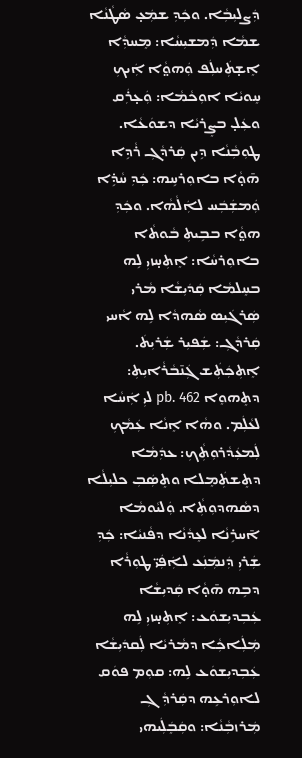ܕܲܨܠܝܼܒܼܵܐ. ܘܟܲܕܼ ܫܡܲܥ̣ ܤܵܛܵܢܵܐ ܫܡܵܐ ܕܲܡܫܝܼܚܵܐ: ܡܸܚܕܼܵܐ ܐܸܫ̣ܬܲܚܠܲܦ ܘܲܗܘ̤ܵܐ ܐܲܝܟܼ ܚܸܘܝܵܐ ܐܘܼܟܵܡܵܐ: ܘܲܥ̣ܪܲܩ ܘܥܲܠ̣ ܒܨܸܪܝܵܐ ܕܫܘܿܥܵܐ.
ܛܘܼܒܼܵܢܵܐ ܕܹܝܢ ܩܲܪܕܵܓܼ ܪܵܕܹܐ ܗ̄ܘ̣ܵܐ ܒܐܘܼܪܚܹܗ: ܟܲܕܼ ܚܵܕܹ̇ܐ ܘܲܡܫܲܒܲܚ ܠܐܲܠܵܗܵܐ. ܘܟܲܕܼ ܗܘ̤ܵܐ ܒܒܹܝܬܼ ܒܵܘܬܵܐ ܒܐܘܼܪܚܵܐ: ܐܸܬܼܚ̣ܙܝܼ ܠܹܗ ܒܚܸܠܡܵܐ ܩܲܕܿܝܼܫܵܐ ܡܵܪܝ ܤܲܪܓܿܝܼܣ ܤܵܗܕܵܐ ܠܹܗ ܐܵܚܝ ܩܲܪܕܵܓܼ: ܫܲܦܝܼܪ ܫܲܪܝܼܬܿ. ܐܸܬܼܟܲܬܲܫ ܓܲܢ̄ܒܵܪܵܐܝܼܬܼ: ܕܬܸܗܘܸܐ pb. 462 ܠܝܼ ܐܲܚܵܐ ܠܥܵܠܲܡ. ܘܗܵܐ ܐܸܢܵܐ ܥܲܡܵܟܼ ܠܲܡܥܲܕܵܪܘܼܬܼܵܟܼ: ܥܕܲܡܵܐ ܕܬܸܫܬܲܡܸܠܐ ܘܬܸܤܲܒܼ ܟܠܝܼܠܵܐ ܕܤܵܗܕܘܼܬܼܵܐ. ܘܲܠܝܵܘܡܵܐ ܐ̄ܚܪܹܢܵܐ ܠܥܸܕܵܢܵܐ ܕܦܵܢܝܵܐ: ܟܲܕܼ ܫܲܪܝܼ ܕܲܢܡܲܢܲܥ ܠܐܲܦܲܝ̈ ܛܘܼܪܵܐ ܕܒܹܗ ܗ̄ܘ̣ܵܐ ܩܲܕܝܼܫܵܐ ܥܲܒܼܕܝܼܫܘܿܥ: ܐܸܬܼܚ̣ܙܝܼ ܠܹܗ ܡܲܠܲܐܟܼܵܐ ܕܡܵܪܝܵܐ ܠܲܩܕܿܝܼܫܵܐ ܥܲܒܼܕܝܼܫܘܿܥ ܠܹܗ: ܩܘܼܡ ܦܘܿܩ ܠܐܘܼܪܥܹܗ ܕܩܲܪܕܼܵܓܼ ܡܲܪܙܒܼܵܢܵܐ: ܘܩܲܒܸܿܠܲܝܗܝ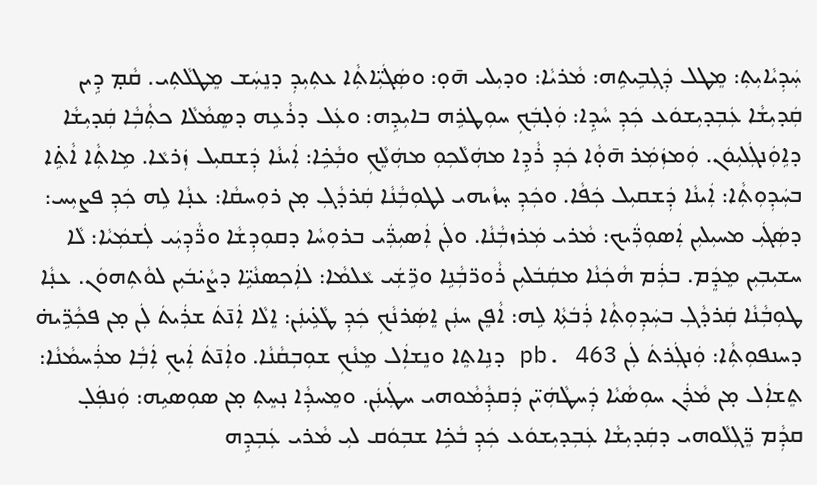ܚܲܕܼܝܵܐܝܼܬܼ: ܡܸܛܠ ܕܲܓܼܒܹܝܬܹܗ: ܡܵܪܝܵܐ: ܘܕܝܼܠܝ ܗ̄ܘ̣: ܘܤܲܓܿܝܼ̈ܐܬܼܵܐ ܥܬܼܝܼܕܼ ܕܢܸܚܲܫ ܡܸܛܠܵܬܼܝ. ܩܵܡ̣ ܕܹܝܢ ܩܲܕܝܼܫܵܐ ܥܲܒܼܕܝܼܫܘܿܥ ܟܲܕܼ ܚܵܕܹܐ: ܘܲܠ̣ܒܲܟܼ ܚܘܼܛܪܹܗ ܒܐܝܼܕܹܗ: ܘܥܲܠ ܕܪܵܥܹܗ ܕܤܸܡܵܠܵܐ ܟܬܼܵܒܼܵܐ ܩܲܕܝܼܫܵܐ ܕܐܹܘܲܢܓܲܠܝܼܘܿܢ. ܘܲܡܙܲܡܲܪ ܗ̄ܘ̣ܵܐ ܟܲܕܼ ܪܵܕܹܐ ܡܗܲܠܵܟܼܘܼ ܡܗܲܠܸܵܟܼ ܘܒܼܵܟܹ̇ܐ: ܐܲܝܢܵܐ ܕܲܫܩܝܼܠ ܙܲܪܥܵܐ. ܡܹܐܬܼܵܐ ܐܵܬܹ̇ܐ ܒܚܲܕܼܘܼܬܼܵܐ: ܐܲܝܢܵܐ ܕܲܫܩܝܼܠ ܟܲܦܵܐ. ܘܟܲܕܼ ܚ̣ܙܵܝܗܝ ܠܛܘܼܒܼܵܢܵܐ ܩܲܪܕܵܓܼ ܡ̣ܢ ܪܘܼܚܩܵܐ: ܥܢ̣ܵܐ ܠܹܗ ܟܲܕܼ ܦܨܝܼܚ: ܕܤܲܓܿܝܼ ܡܚܝܼܠܝܼܢ ܐܲܤܘܼܪ̈ܲܝܟ: ܡܵܪܝ ܡܲܪܙܒܼܵܢܵܐ. ܘܠܲܢ ܐܲܤܝܼܪ̈ܲܝ ܒܪܘܼܚܵܐ ܕܩܘܼܕܼܫܵܐ ܘܪ̈ܵܕܼܝܲܝ ܠܲܫܡܲܝܵܐ: ܠܵܐ ܚܫܝܼܒܼܝܼܢ ܡܸܕܸܿܡ. ܒܪܲܡ ܗܵܟܲܢܵܐ ܡܩܲܒܿܠܝܼܢ ܪܵܘܪ̈ܒܼܵܢܹܐ ܘܪܹ̈ܫܲܝ ܥܵܠܡܵܐ: ܠܐܲܟܼܤܢܵܝܹ̈ܐ ܕܨܵܝ̇ܒܿܝܼܢ ܠܘܵܬܼܗܘܿܢ. ܥܢ̣ܵܐ ܛܘܼܒܼܵܢܵܐ ܩܲܪܕܵܓܼ ܒܚܲܕܼܘܼܬܼܵܐ ܪܲܒܿܬܼܵܐ ܠܹܗ: ܐܵܦܸܢ ܚܢܲܢ ܐܸܤܲܪܢܵܟܼ ܟܲܕܼ ܛܵܥܹ̇ܝܢܲܢ: ܐܸܠܵܐ ܐܲܢ̄ܬܿ ܫܪܲܝܬܿ ܠܲܢ ܡ̣ܢ ܦܟܼܵܪܹ̈ܝܗ̇ ܕܚܢܦܘܼܬܼܵܐ: ܘܲܢܓܲܪܬܿ ܠܲܢ pb. 463 ܕܢܹܐܬܸܐ ܘܢܸܫܐܲܠ ܡܸܢܵܟܼ ܫܘܼܒܼܩܵܢܵܐ. ܘܐܲܢ̄ܬܿ ܐܲܝܟܼ ܐܲܒܼܵܐ ܡܪܲܚܡܵܢܵܐ: ܬܸܫܐܲܠ ܡ̣ܢ ܡܵܪܲܢ ܚܘܼܤܵܝܵܐ ܕܲܚܛܵܗܲܝ̈ܢ ܕܲܩܕܼܵܡܵܘܗܝ ܚܛܲܝܢܲܢ. ܘܡܸܚܕܼܵܐ ܢ̣ܚܸܬܼ ܡ̣ܢ ܤܘܼܤܝܹܗ: ܘܲܢܦܲܠ̣ ܩܕܼܵܡ ܪܸ̈ܓܼܠܵܘܗܝ ܕܩܲܕܝܼܫܵܐ ܥܲܒܼܕܝܼܫܘܿܥ ܟܲܕܼ ܒܵܟܹ̇ܐ ܫܒܼܘܿܩ ܠܝܼ ܡܵܪܝ ܥܲܒܼܕܹܗ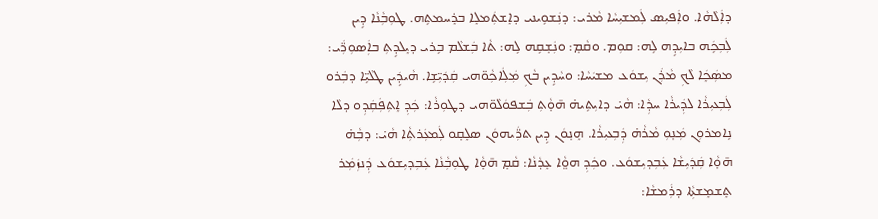ܕܐܲܠܵܗܵܐ. ܘܐܲܦܝܼܣ ܠܲܡܫܝܼܚܵܐ ܡܵܪܝ: ܕܢܲܫܘܹܝܢܝ ܕܐܸܫܬܲܡܠܸܐ ܒܪܸܚܡܬܹܗ. ܛܘܼܒܼܵܢܵܐ ܕܹܝܢ ܠܲܒܼܟܹܿܗ ܒܐܝܼܕܹܗ ܠܹܗ: ܩܘܼܡ. ܘܩܵܡ̣: ܘܢܲܫ̣ܩܹܗ ܠܹܗ: ܬܵܐ ܒܲܫܠܵܡ ܒܹܪܝ ܕܝܸܠܕܹܬܼ ܒܐܲܤܘܼܪ̈ܲܝ: ܡܤܲܟܸܿܐ ܠܵܟܼ ܡܵܪܲܢ ܝܼܫܘܿܥ ܡܫܝܿܚܵܐ: ܘܚܵܕܹܝܢ ܒܵܟܼ ܡܲܠܲܐܟܼܵܘ̈ܗܝ ܩܲܕܿܝܼ̈ܫܹܐ. ܗܵܝܕܹܿܝܢ ܛܠܵܝܹ̈ܐ ܕܒܲܪܘ ܠܲܒܼܥܝܼܪܵܐ ܠܕܲܝܪܵܐ ܚܕܼܵܐ: ܗܵܝ̇ ܕܐܝܼܬܹܝܗ̇ ܗ̄ܘ̣ܵܬܼ ܒܲܫܦܘܿܠܵܘ̈ܗܝ ܕܛܘܼܪܵܐ: ܟܲܕܼ ܐܸܬܼܦܲܩܲܕܼܘ ܕܠܵܐ ܢܹܐܡܪܘܼܢ ܡܲܢ̣ܘܼ ܡܵܪܵܗ̇ ܕܲܒܼܥܝܼܪܵܐ. ܗܸܢ̣ܘܿܢ ܕܹܝܢ ܬܪ̈ܲܝܗܘܿܢ ܤܠܸܩ̣ܘ ܠܲܡܥܲܪܬܼܵܐ ܗܵܝ̇: ܕܒܼܵܗ̇ ܗ̄ܘ̣ܵܐ ܩܲܕܿܝܼܫܵܐ ܥܲܒܼܕܝܼܫܘܿܥ. ܘܟܲܕܼ ܗܘ̤ܵܐ ܥܸܕܵܢܵܐ: ܩܵܡ̣ ܗ̄ܘ̣ܵܐ ܛܘܼܒܼܵܢܵܐ ܥܲܒܼܕܝܼܫܘܿܥ ܕܲܢܙܲܡܲܪ ܬܸܫܡܸܫܬܼܵܐ ܕܪܲܡܫܵܐ: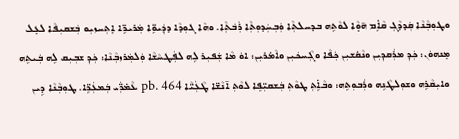ܘܛܘܼܒܼܵܢܵܐ ܩܲܕܕܵܓܼ ܩܵܐܹ̇ܡ ܗ̄ܘ̣ܵܐ ܠܘܵܬܹܗ ܒܕܚܠܬܼܵܐ ܘܲܒܼܚܲܕܘܼܬܼܵܐ ܪܲܒܿܬܼܵܐ. ܘܗܵܐ ܓܘܼܕܵܐ ܕܕܲܝܘܹ̈ܐ ܡܲܪܝܪܹ̈ܐ ܐܸܬܼܚܙܝܼܘ ܒܲܫܩܝܼܦܵܐ ܠܥܸܠ ܡܸܢܗܘܿܢ: ܟܲܕܼ ܡܪܲܩܕܼܝܼܢ ܘܢܵܩ̇ܫܝܼܢ ܟܲܦܵܐ ܘܓܼܵܚܟܿܝܼܢ ܘܐܵܡ̇ܪܝܼܢ: ܐܘܿ ܡܵܐ ܫܲܦܝܼܪ ܠܹܗ ܠܦܲܛܚܵܫܵܐ ܘܲܠܡܲܪܙܒܼܵܢܵܐ: ܟܲܕܼ ܫܒܼܝܼܩ ܠܹܗ ܒܲܝܬܹܗ ܘܐܝܼܩܵܪܹܗ ܘܫܘܼܠܛܵܢܹܗ ܘܪܲܒܘܼܬܹܗ: ܘܒܵܐܹ̇ܬܼ ܛܘܵܬܼ ܒܲܫܩܝܼ̈ܦܹܐ ܠܘܵܬܼ ܐ̄ܢܵܫ̈ܐ ܛܵܥܲܝ̈ܵܐ pb. 464 ܥܵܡ̇ܪ̈ܲܝ ܒܲܡܥܲܪܹ̈ܐ. ܛܘܼܒܼܵܢܵܐ ܕܹܝܢ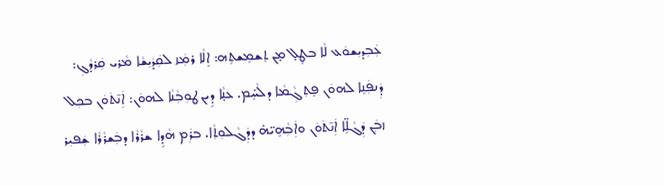ܥܲܒܼܕܝܼܫܘܿܥ ܠܵܐ ܒܛܸܠ̣ ܡ̣ܢ ܬܸܫܡܸܫܬܹܗ: ܐܸܠܵܐ ܪܡܲܙ݂ ܠܩܲܕܿܝܼܫܵܐ ܡܵܪܝ ܩܲܪܕܵܓܼ: ܕܲܢܦܲܢܸܐ ܠܗܘܿܢ ܦܸܬܼܓܼܵܡܵܐ ܕܠܵܚܹ̇ܡ. ܥܢ̣ܵܐ ܕܹܝܢ ܛܘܼܒܼܵܢܵܐ ܠܗܘܿܢ: ܐܲܢ̄ܬܿܘܿܢ ܒܟܼܠ ܙܒܲܢ ܕܲܓܵܠܹ̈ܐ ܐܲܢ̄ܬܿܘܿܢ ܘܐܲܒܼܵܗܹܝ̈ܗ̇ ܕܕܲܓܵܠܘܼܬܼܵܐ. ܒܪܲܡ ܗܵܕܹܐ ܫܪܵܪܵܐ ܕܒܲܫܪܵܪܵܐ ܫܲܦܝܼܪ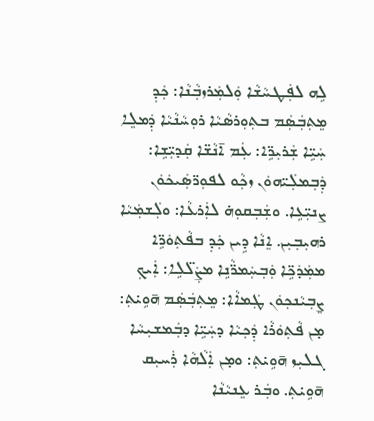ܠܹܗ ܠܦܲܛܚܵܫܵܐ ܘܲܠܡܲܪܙܒܼܵܢܵܐ: ܟܲܕܼ ܡܸܬܼܒܲܤܲܡ ܒܬܼܘܼܪܤܵܝܵܐ ܪܘܼܚܵܢܵܝܵܐ ܕܲܡܠܸܐ ܚܲܝܹ̈ܐ ܫܲܪܝܼܪܹ̈ܐ: ܥܲܡ ܐ̄ܢܵܫ̈ܐ ܩܲܕܝܼ̈ܫܹܐ: ܕܲܒܼܡܠܲܝ̈ܗܘܿܢ ܙܟܼܵܘ ܠܦܘܼܪ̈ܤܲܝܟܿܘܿܢ ܨܢܝܼ̈ܥܹܐ. ܘܫܲܒܼܩܘܼܗ̇ ܠܐܲܪܥܵܐ: ܘܠܲܫܡܲܝܵܐ ܪܗܝܼܒܼܝܼܢ. ܐܸܢܵܐ ܕܹܝܢ ܟܲܕܼ ܒܦܵܬܼܘܿܪܹ̈ܐ ܡܡܲܕܿܟܹ̈ܐ ܘܲܒܼܚܲܡܪ̈ܵܢܹܐ ܡܨܲܠ̈ܠܹܐ: ܐܲܝܟܼ ܨܸܒܼܝܵܢܟܼܘܿܢ ܛܲܡܐܵܐ: ܡܸܬܼܒܲܤܲܡ ܗ̄ܘܹܝ̇ܬܼ: ܡ̣ܢ ܦܵܬܼܘܿܪܵܐ ܕܲܟܼܝܵܐ ܕܚܲܝܹ̈ܐ ܕܒܲܡܫܝܼܚܵܐ ܓܠܝܼܙ ܗ̄ܘܹܝ̇ܬܼ: ܘܡ̣ܢ ܐܲܠܵܗܵܐ ܪܲܚܝܼܩ ܗ̄ܘܹܝ̇ܬܼ. ܘܒܲܪ ܥܸܢܝܵܢܵܐ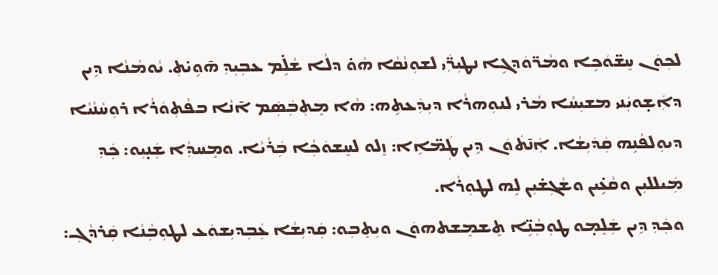ܠܟܼܘܿܢ ܚܸܫ̈ܘܿܟܹܐ ܘܡܵܪ̈ܘܿܕܓܹܐ ܢܛܝܼܪ̈ܲܝ ܠܫܘܼܢܵܩܵܐ ܗܵܘ̇ ܕܠܵܐ ܫܵܠܹ̇ܡ ܥܒܼܝܼܕܼ ܗ̄ܘܹܝ̇ܬܼ. ܝܵܘܡܵܢܵܐ ܕܹܝܢ ܕܐܲܫ̣ܘܝܲܢܝ ܡܫܝܼܚܵܐ ܡܵܪܝ ܠܢܘܼܗܪܵܐ ܕܝܼܕܲܥܬܹܗ: ܗܵܐ ܡܸܬܼܒܲܤܲܡ ܐ̄ܢܵܐ ܒܦܵܬܼܘܿܪܵܐ ܪܘܼܚܵܢܵܝܵܐ ܕܝܘܼܠܦܵܢܹܗ ܩܲܕܿܝܼܫܵܐ. ܐܲܢ̄ܬܿܘܿܢ ܕܹܝܢ ܛܲܡ̈ܐܹܐ: ܙܸܠܘ ܠܚܸܫܘܿܟܼܵܐ ܒܲܪܵܝܵܐ. ܘܡܸܚܕܼܵܐ ܫܲܢ̣ܝܼܘ: ܟܲܕܼ ܡܲܝܠܠܝܼܢ ܘܩܵܥܹ̇ܝܢ ܘܫܵܓܼܫ̇ܝܼܢ ܠܹܗ ܠܛܘܼܪܵܐ.
ܘܟܲܕܼ ܕܹܝܢ ܫܲܠܸܡ̣ܘ ܛܘܼܒܼܵܢܹ̈ܐ ܬܸܫܡܸܫܬܗܘܿܢ ܘܝܼܬܸܒܼܘ: ܩܲܕܝܼܫܵܐ ܥܲܒܼܕܝܼܫܘܿܥ ܠܛܘܼܒܼܵܢܵܐ ܩܲܪܕܵܓܼ: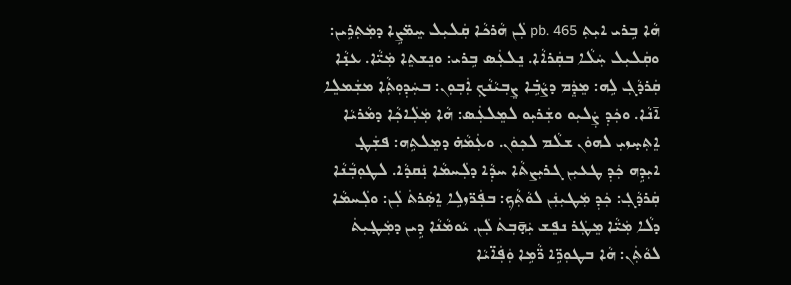ܗܵܐ ܒܹܪܝ ܐܝܼܬܼ pb. 465 ܠܲܢ ܗܵܪܟܵܐ ܩܲܠܝܼܠ ܚܸܡ̈ܨܹܐ ܕܡܲܬܼܪܹܝܢ: ܘܩܲܠܝܼܠ ܚܲܠܵܐ ܒܩܲܪܐܵܐ. ܢܸܠܥܲܣ ܒܹܪܝ: ܘܢܸܫܬܸܐ ܡܲܝ̈ܵܐ. ܥܢ̣ܵܐ ܩܲܪܕܵܓܼ ܠܹܗ: ܡܸܕܸܿܡ ܕܨܵܒܹ̇ܐ ܨܸܒܼܝܵܢܵܟܼ ܐܲܒܼܘܼܢ: ܒܚܲܕܼܘܼܬܼܵܐ ܡܫܲܡܠܸܐ ܐ̄ܢܵܐ. ܘܟܲܕܼ ܨܲܠܝܼܘ ܘܫܲܪܝܼܘ ܠܡܸܠܥܲܣ: ܗܵܐ ܡܲܠܲܐܟܼܵܐ ܕܡܵܪܝܵܐ ܐܸܬܼܚ̣ܙܝܼ ܠܗܘܿܢ ܫܠܵܡ ܠܟܼܘܿܢ. ܘܥܲܡܵܗ̇ ܕܡܸܠܬܹܗ: ܦܫܲܛ̣ ܐܝܼܕܹܗ ܟܲܕܼ ܛܥܝܼܢ ܓܪܝܼܨܬܵܐ ܚܕܼܵܐ ܕܠܲܚܡܵܐ ܢܲܩܕܵܐ. ܠܛܘܼܒܼܵܢܵܐ ܩܲܪܕܵܓܼ: ܟܲܕܼ ܡܲܛܝܼܢܲܢ ܠܘܵܬܼܵܟܼ: ܒܦܲܪ̈ܙܠܹܐ ܐܸܤܲܪܬܿ ܠܲܢ: ܘܠܲܚܡܵܐ ܕܠܵܐ ܡܲܝ̈ܵܐ ܡܸܛܲܪ ܢܦܸܫ ܝܲܗ̣̄ܒܼܬܿ ܠܲܢ. ܝܵܘܡܵܢܵܐ ܕܹܝܢ ܕܡܲܛ̣ܝܼܬܿ ܠܘܵܬܲܢ: ܗܵܐ ܒܛܘܼܪܹ̈ܐ ܪ̈ܵܡܹܐ ܘܲܦܲܐ̈ܝܵܐ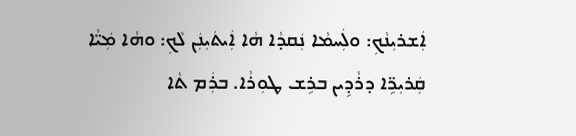ܐܲܫܪܝܼܢܵܟܼ: ܘܠܲܚܡܵܐ ܢܲܩܕܵܐ ܗܵܐ ܐܲܝܬܿܝܼܢܲܢ ܠܵܟܼ: ܘܗܵܐ ܡܲܝ̈ܵܐ ܩܲܪܝܼܪܹ̈ܐ ܕܪܵܕܹܝܢ ܒܪܹܫ ܛܘܼܪܵܐ. ܒܪܲܡ ܬܵܐ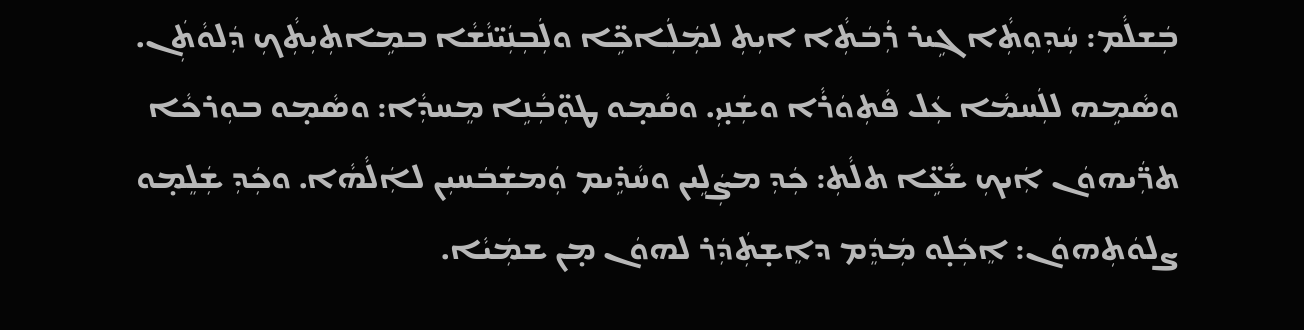ܒܲܫܠܵܡ: ܚܲܕܼܘܼܬܼܵܐ ܓܹܝܪ ܪܲܒܿܬܼܵܐ ܐܝܼܬܼ ܠܡܲܠܲܐܟܹ̈ܐ ܘܠܲܒܼܢܲܝ̈ܢܵܫܵܐ ܒܡܹܐܬܼܝܼܬܼܵܟܼ ܕܲܠܘܵܬܲܢ. ܘܤܵܡܹܗ ܠܠܲܚܡܵܐ ܥܲܠ ܦܵܬܼܘܿܪܵܐ ܘܫܲܢ̣ܝܼ. ܘܩܵܡ̣ܘ ܛܘܼ̈ܒܼܵܢܹܐ ܡܸܚܕܼܵܐ: ܘܤܵܡ̣ܘ ܒܘܼܪܟܵܐ ܬܪ̈ܲܝܗܘܿܢ ܐܲܝܟܼ ܫܵܥܹ̈ܐ ܬܠܵܬܼ: ܟܲܕܼ ܡܨܲܠܹܝܢ ܘܚܵܕܹ̇ܝܡ ܘܲܡܫܲܒܿܚܝܼܢ ܠܐܲܠܵܗܵܐ. ܘܟܲܕܼ ܫܲܠܸܡ̣ܘ ܨܠܘܿܬܼܗܘܿܢ: ܐܸܟܲܠ̣ܘ ܡܲܕܸܿܡ ܕܐܸܫ̣ܬܲܕܲܪ ܠܗܘܿܢ ܡ̣ܢ ܫܡܲܝܵܐ.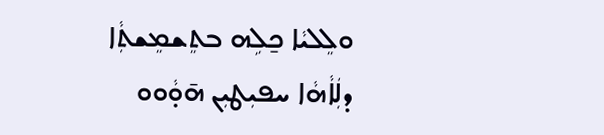ܘܠܸܠܝܵܐ ܟ̱ܠܹܗ ܒܬܸܫܡܸܫܬܼܵܐ ܕܠܲܐܵܗܵܐ ܚܦܝܼܛܝܼܢ ܗ̄ܘ̣ܵܘܘ